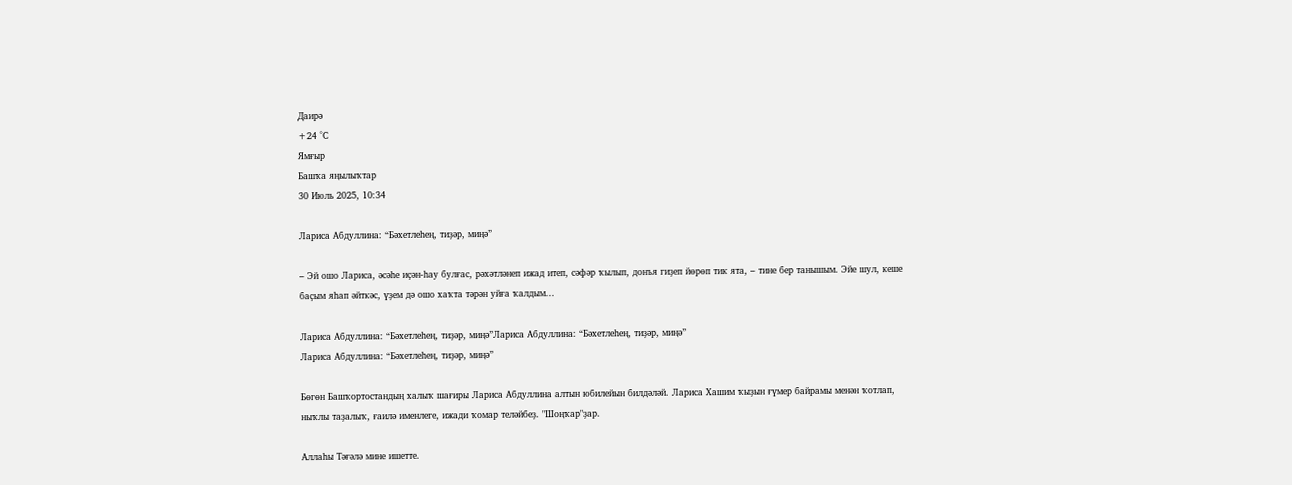Даирә
+24 °С
Ямғыр
Башҡа яңылыҡтар
30 Июль 2025, 10:34

Лариса Абдуллина: “Бәхетлеһең, тиҙәр, миңә”

– Эй ошо Лариса, әсәһе иҫән-һау булғас, рәхәтләнеп ижад итеп, сәфәр ҡылып, донъя гиҙеп йөрөп тик ята, – тине бер танышым. Эйе шул, кеше баҫым яһап әйткәс, үҙем дә ошо хаҡта тәрән уйға ҡалдым...

Лариса Абдуллина: “Бәхетлеһең, тиҙәр, миңә”Лариса Абдуллина: “Бәхетлеһең, тиҙәр, миңә”
Лариса Абдуллина: “Бәхетлеһең, тиҙәр, миңә”

Бөгөн Башҡортостандың халыҡ шағиры Лариса Абдуллина алтын юбилейын билдәләй. Лариса Хашим ҡыҙын ғүмер байрамы менән ҡотлап, ныҡлы таҙалыҡ, ғаилә именлеге, ижади ҡомар теләйбеҙ. "Шоңҡар"ҙар.

Аллаһы Тәғәлә мине ишетте.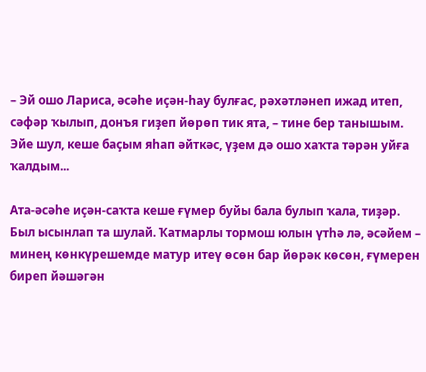– Эй ошо Лариса, әсәһе иҫән-һау булғас, рәхәтләнеп ижад итеп, сәфәр ҡылып, донъя гиҙеп йөрөп тик ята, – тине бер танышым. Эйе шул, кеше баҫым яһап әйткәс, үҙем дә ошо хаҡта тәрән уйға ҡалдым...

Ата-әсәһе иҫән-саҡта кеше ғүмер буйы бала булып ҡала, тиҙәр. Был ысынлап та шулай. Ҡатмарлы тормош юлын үтһә лә, әсәйем – минең көнкүрешемде матур итеү өсөн бар йөрәк көсөн, ғүмерен биреп йәшәгән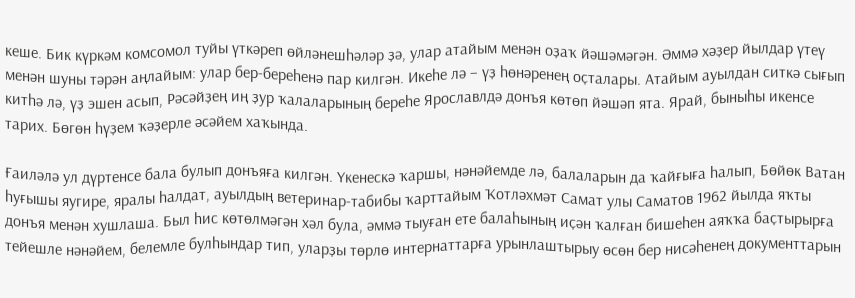кеше. Бик күркәм комсомол туйы үткәреп өйләнешһәләр ҙә, улар атайым менән оҙаҡ йәшәмәгән. Әммә хәҙер йылдар үтеү менән шуны тәрән аңлайым: улар бер-береһенә пар килгән. Икеһе лә – үҙ һөнәренең оҫталары. Атайым ауылдан ситкә сығып китһә лә, үҙ эшен асып, Рәсәйҙең иң ҙур ҡалаларының береһе Ярославлдә донъя көтөп йәшәп ята. Ярай, быныһы икенсе тарих. Бөгөн һүҙем ҡәҙерле әсәйем хаҡында.

Ғаиләлә ул дүртенсе бала булып донъяға килгән. Үкенескә ҡаршы, нәнәйемде лә, балаларын да ҡайғыға һалып, Бөйөк Ватан һуғышы яугире, яралы һалдат, ауылдың ветеринар-табибы ҡарттайым Ҡотләхмәт Самат улы Саматов 1962 йылда яҡты донъя менән хушлаша. Был һис көтөлмәгән хәл була, әммә тыуған ете балаһының иҫән ҡалған бишеһен аяҡҡа баҫтырырға тейешле нәнәйем, белемле булһындар тип, уларҙы төрлө интернаттарға урынлаштырыу өсөн бер нисәһенең документтарын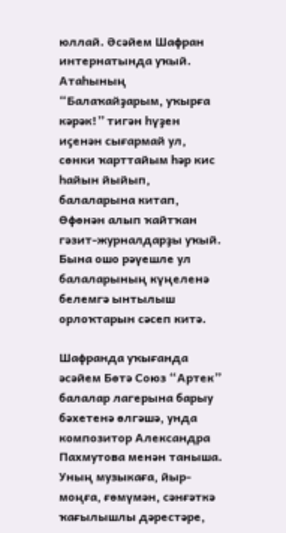юллай. Әсәйем Шафран интернатында уҡый. Атаһының “Балаҡайҙарым, уҡырға кәрәк!” тигән һүҙен иҫенән сығармай ул, сөнки ҡарттайым һәр кис һайын йыйып, балаларына китап, Өфөнән алып ҡайтҡан гәзит-журналдарҙы уҡый. Бына ошо рәүешле ул балаларының күңеленә белемгә ынтылыш орлоҡтарын сәсеп китә.

Шафранда уҡығанда әсәйем Бөтә Союз “Артек” балалар лагерына барыу бәхетенә өлгәшә, унда композитор Александра Пахмутова менән таныша. Уның музыкаға, йыр-моңға, ғөмүмән, сәнғәткә ҡағылышлы дәрестәре,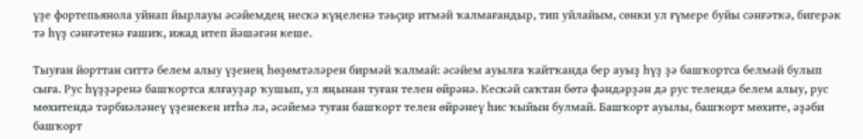үҙе фортепьянола уйнап йырлауы әсәйемдең нескә күңеленә тәьҫир итмәй ҡалмағандыр, тип уйлайым, сөнки ул ғүмере буйы сәнғәткә, бигерәк тә һүҙ сәнғәтенә ғашиҡ, ижад итеп йәшәгән кеше.

Тыуған йорттан ситтә белем алыу үҙенең һөҙөмтәләрен бирмәй ҡалмай: әсәйем ауылға ҡайтҡанда бер ауыҙ һүҙ ҙә башҡортса белмәй булып сыға. Рус һүҙҙәренә башҡортса ялғауҙар ҡушып, ул яңынан туған телен өйрәнә. Кескәй саҡтан бөтә фәндәрҙән дә рус телендә белем алыу, рус мөхитендә тәрбиәләнеү үҙенекен итһә лә, әсәйемә туған башҡорт телен өйрәнеү һис ҡыйын булмай. Башҡорт ауылы, башҡорт мөхите, әҙәби башҡорт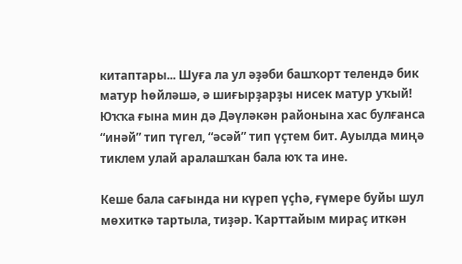китаптары... Шуға ла ул әҙәби башҡорт телендә бик матур һөйләшә, ә шиғырҙарҙы нисек матур уҡый! Юҡҡа ғына мин дә Дәүләкән районына хас булғанса “инәй” тип түгел, “әсәй” тип үҫтем бит. Ауылда миңә тиклем улай аралашҡан бала юҡ та ине.

Кеше бала сағында ни күреп үҫһә, ғүмере буйы шул мөхиткә тартыла, тиҙәр. Ҡарттайым мираҫ иткән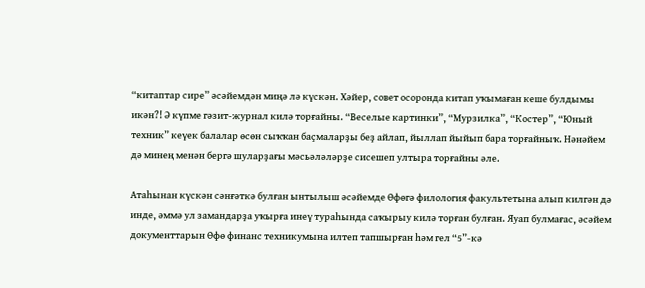“китаптар сире” әсәйемдән миңә лә күскән. Хәйер, совет осоронда китап уҡымаған кеше булдымы икән?! Ә күпме гәзит-журнал килә торғайны. “Веселые картинки”, “Мурзилка”, “Костер”, “Юный техник” кеүек балалар өсөн сыҡҡан баҫмаларҙы беҙ айлап, йыллап йыйып бара торғайныҡ. Нәнәйем дә минең менән бергә шуларҙағы мәсьәләләрҙе сисешеп ултыра торғайны әле.

Атаһынан күскән сәнғәткә булған ынтылыш әсәйемде Өфөгә филология факультетына алып килгән дә инде, әммә ул замандарҙа уҡырға инеү тураһында саҡырыу килә торған булған. Яуап булмағас, әсәйем документтарын Өфө финанс техникумына илтеп тапшырған һәм гел “5”-кә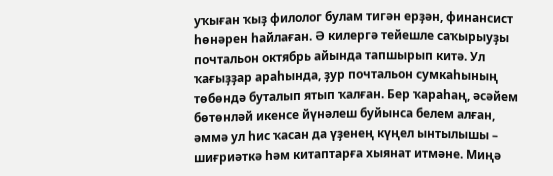уҡыған ҡыҙ филолог булам тигән ерҙән, финансист һөнәрен һайлаған. Ә килергә тейешле саҡырыуҙы почтальон октябрь айында тапшырып китә. Ул ҡағыҙҙар араһында, ҙур почтальон сумкаһының төбөндә буталып ятып ҡалған. Бер ҡараһаң, әсәйем бөтөнләй икенсе йүнәлеш буйынса белем алған, әммә ул һис ҡасан да үҙенең күңел ынтылышы – шиғриәткә һәм китаптарға хыянат итмәне. Миңә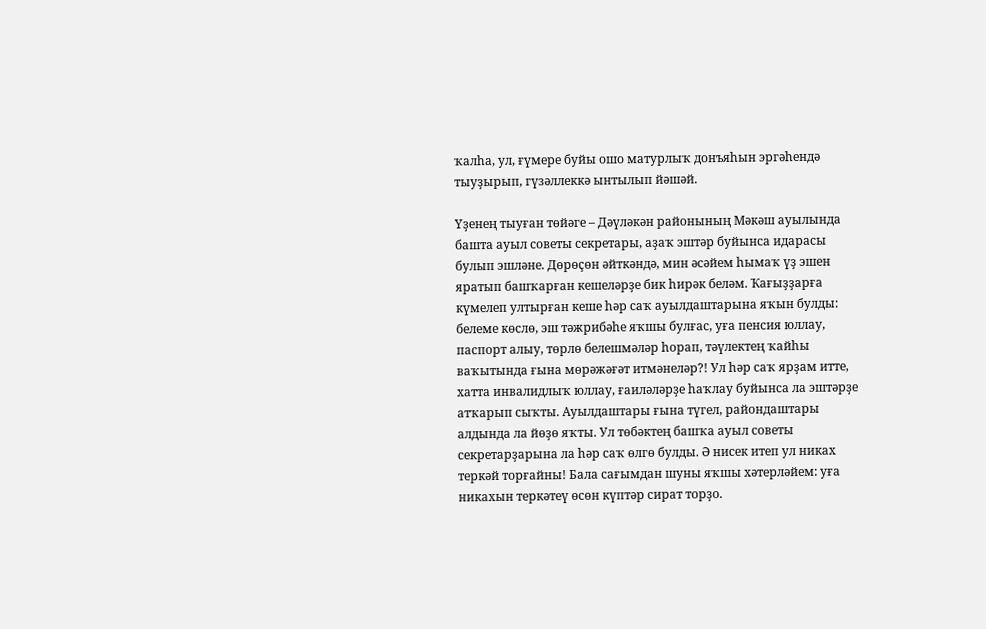ҡалһа, ул, ғүмере буйы ошо матурлыҡ донъяһын эргәһендә тыуҙырып, гүзәллеккә ынтылып йәшәй.

Үҙенең тыуған төйәге – Дәүләкән районының Мәкәш ауылында башта ауыл советы секретары, аҙаҡ эштәр буйынса идарасы булып эшләне. Дөрөҫөн әйткәндә, мин әсәйем һымаҡ үҙ эшен яратып башҡарған кешеләрҙе бик һирәк беләм. Ҡағыҙҙарға күмелеп ултырған кеше һәр саҡ ауылдаштарына яҡын булды: белеме көслө, эш тәжрибәһе яҡшы булғас, уға пенсия юллау, паспорт алыу, төрлө белешмәләр һорап, тәүлектең ҡайһы ваҡытында ғына мөрәжәғәт итмәнеләр?! Ул һәр саҡ ярҙам итте, хатта инвалидлыҡ юллау, ғаиләләрҙе һаҡлау буйынса ла эштәрҙе атҡарып сыҡты. Ауылдаштары ғына түгел, райондаштары алдында ла йөҙө яҡты. Ул төбәктең башҡа ауыл советы секретарҙарына ла һәр саҡ өлгө булды. Ә нисек итеп ул никах теркәй торғайны! Бала сағымдан шуны яҡшы хәтерләйем: уға никахын теркәтеү өсөн күптәр сират торҙо.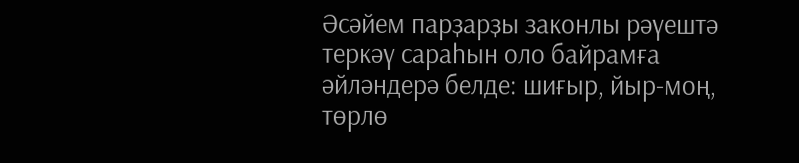Әсәйем парҙарҙы законлы рәүештә теркәү сараһын оло байрамға әйләндерә белде: шиғыр, йыр-моң, төрлө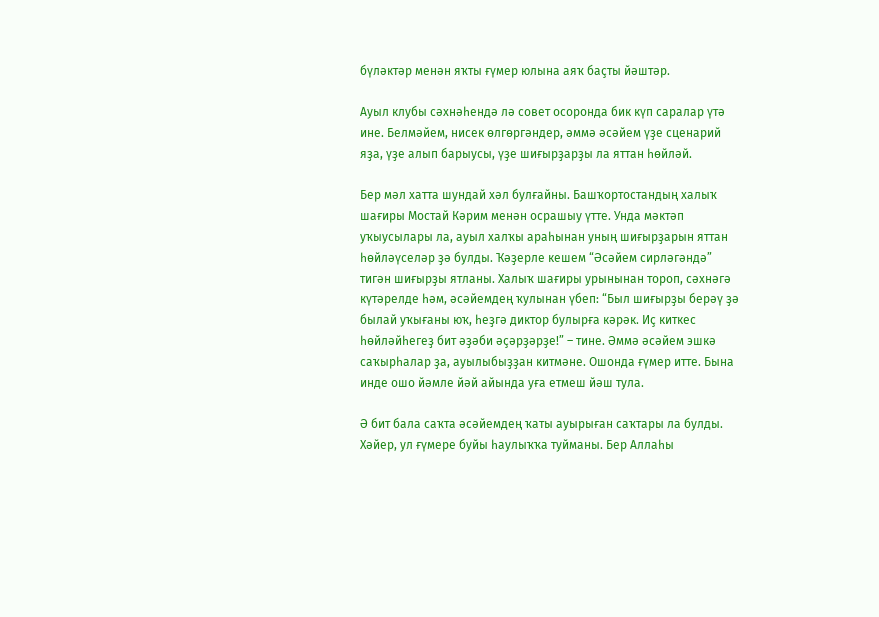бүләктәр менән яҡты ғүмер юлына аяҡ баҫты йәштәр.

Ауыл клубы сәхнәһендә лә совет осоронда бик күп саралар үтә ине. Белмәйем, нисек өлгөргәндер, әммә әсәйем үҙе сценарий яҙа, үҙе алып барыусы, үҙе шиғырҙарҙы ла яттан һөйләй.

Бер мәл хатта шундай хәл булғайны. Башҡортостандың халыҡ шағиры Мостай Кәрим менән осрашыу үтте. Унда мәктәп уҡыусылары ла, ауыл халҡы араһынан уның шиғырҙарын яттан һөйләүселәр ҙә булды. Ҡәҙерле кешем “Әсәйем сирләгәндә” тигән шиғырҙы ятланы. Халыҡ шағиры урынынан тороп, сәхнәгә күтәрелде һәм, әсәйемдең ҡулынан үбеп: “Был шиғырҙы берәү ҙә былай уҡығаны юҡ, һеҙгә диктор булырға кәрәк. Иҫ киткес һөйләйһегеҙ бит әҙәби әҫәрҙәрҙе!” – тине. Әммә әсәйем эшкә саҡырһалар ҙа, ауылыбыҙҙан китмәне. Ошонда ғүмер итте. Бына инде ошо йәмле йәй айында уға етмеш йәш тула.

Ә бит бала саҡта әсәйемдең ҡаты ауырыған саҡтары ла булды. Хәйер, ул ғүмере буйы һаулыҡҡа туйманы. Бер Аллаһы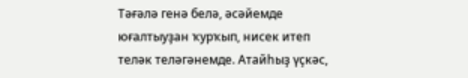Тәғәлә генә белә, әсәйемде юғалтыуҙан ҡурҡып, нисек итеп теләк теләгәнемде. Атайһыҙ үҫкәс,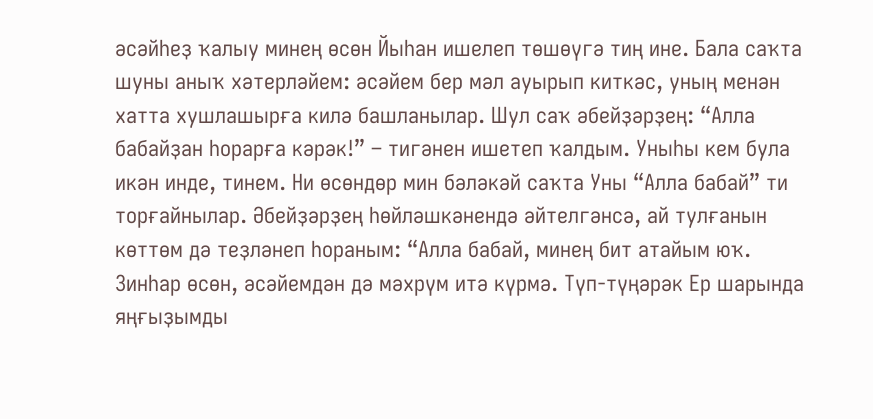әсәйһеҙ ҡалыу минең өсөн Йыһан ишелеп төшөүгә тиң ине. Бала саҡта шуны аныҡ хәтерләйем: әсәйем бер мәл ауырып киткәс, уның менән хатта хушлашырға килә башланылар. Шул саҡ әбейҙәрҙең: “Алла бабайҙан һорарға кәрәк!” – тигәнен ишетеп ҡалдым. Уныһы кем була икән инде, тинем. Ни өсөндөр мин бәләкәй саҡта Уны “Алла бабай” ти торғайнылар. Әбейҙәрҙең һөйләшкәнендә әйтелгәнсә, ай тулғанын көттөм дә теҙләнеп һораным: “Алла бабай, минең бит атайым юҡ. Зинһар өсөн, әсәйемдән дә мәхрүм итә күрмә. Түп-түңәрәк Ер шарында яңғыҙымды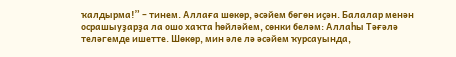ҡалдырма!” – тинем. Аллаға шөкөр, әсәйем бөгөн иҫән. Балалар менән осрашыуҙарҙа ла ошо хаҡта һөйләйем, сөнки беләм: Аллаһы Тәғәлә теләгемде ишетте. Шөкөр, мин әле лә әсәйем ҡурсауында,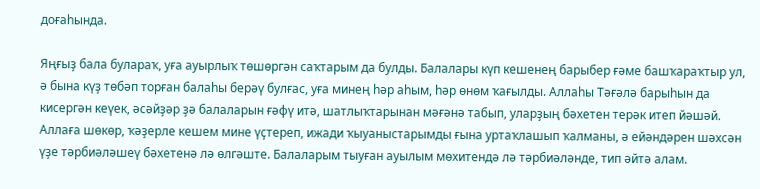доғаһында.

Яңғыҙ бала булараҡ, уға ауырлыҡ төшөргән саҡтарым да булды. Балалары күп кешенең барыбер ғәме башҡараҡтыр ул, ә бына күҙ төбәп торған балаһы берәү булғас, уға минең һәр аһым, һәр өнөм ҡағылды. Аллаһы Тәғәлә барыһын да кисергән кеүек, әсәйҙәр ҙә балаларын ғәфү итә, шатлыҡтарынан мәғәнә табып, уларҙың бәхетен терәк итеп йәшәй. Аллаға шөкөр, ҡәҙерле кешем мине үҫтереп, ижади ҡыуаныстарымды ғына уртаҡлашып ҡалманы, ә ейәндәрен шәхсән үҙе тәрбиәләшеү бәхетенә лә өлгәште. Балаларым тыуған ауылым мөхитендә лә тәрбиәләнде, тип әйтә алам.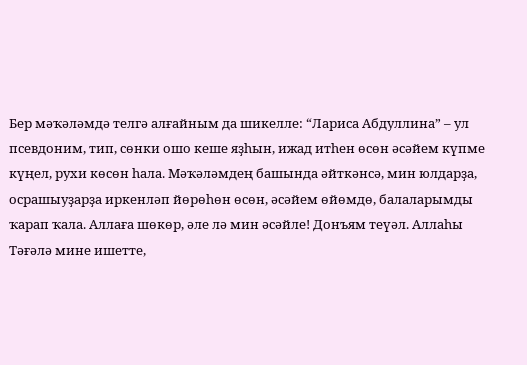Бер мәҡәләмдә телгә алғайным да шикелле: “Лариса Абдуллина” – ул псевдоним, тип, сөнки ошо кеше яҙһын, ижад итһен өсөн әсәйем күпме күңел, рухи көсөн һала. Мәҡәләмдең башында әйткәнсә, мин юлдарҙа, осрашыуҙарҙа иркенләп йөрөһөн өсөн, әсәйем өйөмдө, балаларымды ҡарап ҡала. Аллаға шөкөр, әле лә мин әсәйле! Донъям теүәл. Аллаһы Тәғәлә мине ишетте,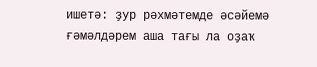ишетә: ҙур рәхмәтемде әсәйемә ғәмәлдәрем аша тағы ла оҙаҡ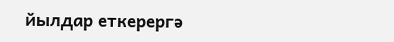йылдар еткерергә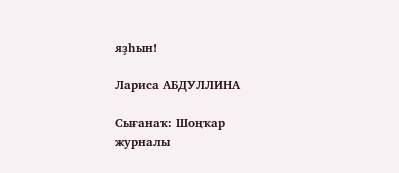яҙһын!

Лариса АБДУЛЛИНА

Сығанаҡ: Шоңҡар журналы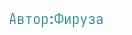Автор:Фируза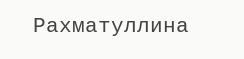Рахматуллина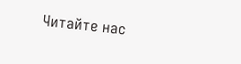Читайте нас